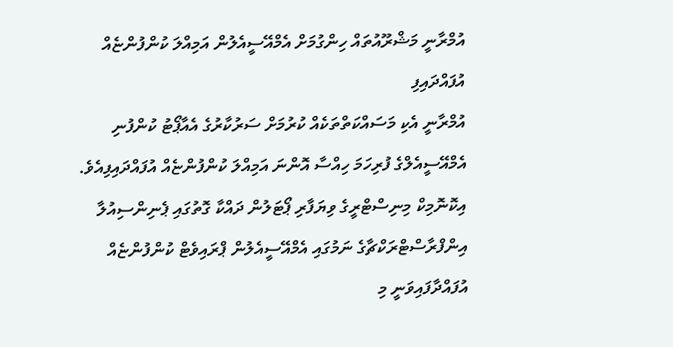އުމްރާނީ މަޝްރޫއުތައް ހިންގުމަށް އެމްއޭސީއެލުން އަމިއްލަ ކުންފުންޏެއް އުފައްދައިފި
އުމްރާނީ އެކި މަސައްކަތްތަކެއް ކުރުމަށް ސަރުކާރުގެ އެއާޕޯޓު ކުންފުނި އެމްއޭސީއެލްގެ ފުރިހަމަ ހިއްސާ އޮންނަ އަމިއްލަ ކުންފުންޏެއް އުފައްދައިފިއެވެ. އިކޮނޮމިކް މިނިސްޓްރީގެ ވިޔަފާރި ޕޯޓަލުން ދައްކާ ގޮތުގައި ޕެނިންސިއުލާ އިންފްރާސްޓްރަކްޗާގެ ނަމުގައި އެމްއޭސީއެލުން ޕްރައިވެޓް ކުންފުންޏެއް އުފައްދާފައިވަނީ މި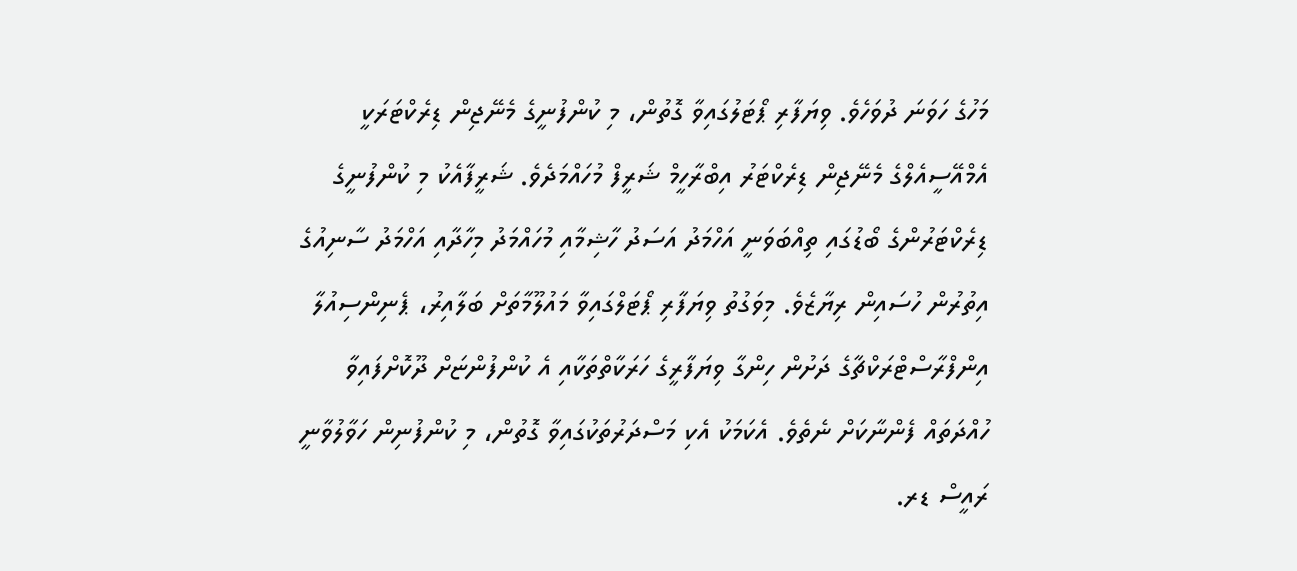މަހުގެ ހަވަނަ ދުވަހެވެ. ވިޔަފާރި ޕޯޓަލުގައިވާ ގޮތުން، މި ކުންފުނީގެ މެނޭޖިން ޑިރެކްޓަރަކީ އެމްއޭސީއެލްގެ މެނޭޖިން ޑިރެކްޓަރު އިބްރާހީމް ޝަރީފް މުހައްމަދެވެ. ޝަރީފާއެކު މި ކުންފުނީގެ ޑިރެކްޓަރުންގެ ބޯޑުގައި ތިއްބަވަނީ އަހްމަދު އަސަދު ހާޝިމާއި މުހައްމަދު މިހާދާއި އަހްމަދު ސާނިއުގެ އިތުރުން ހުސައިން ރިޔާޒެވެ. މިވަގުތު ވިޔަފާރި ޕޯޓަލްގައިވާ މައުލޫމާތަށް ބަލާއިރު، ޕެނިންސިއުލާ އިންފްރާސްޓްރަކްޗާގެ ދަށުން ހިންގާ ވިޔަފާރީގެ ހަރަކާތްތަކާއި އެ ކުންފުންޏަށް ދޫކޮށްފައިވާ ހުއްދަތައް ފެންނާކަށް ނެތެވެ. އެކަމަކު އެކި މަސްދަރުތަކުގައިވާ ގޮތުން، މި ކުންފުނިން ހަވާލުވާނީ ރައީސް ޑރ.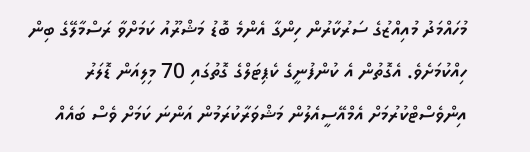މުހައްމަދު މުއިއްޒުގެ ސަރުކާރުން ހިންގާ އެންމެ ބޮޑު މަޝްރޫއު ކަމަށްވާ ރަސްމާލޭގެ ބިން ހިއްކުމަށެވެ. އެގޮތުން އެ ކުންފުނީގެ ކެޕިޓަލްގެ ގޮތުގައި 70 މިލިއަން ޑޮލަރު އިންވެސްޓްކުރުމަށް އެމްއޭސީއެލުން މަޝްވަރާކުރަމުން އަންނަ ކަމަށް ވެސް ބައެއް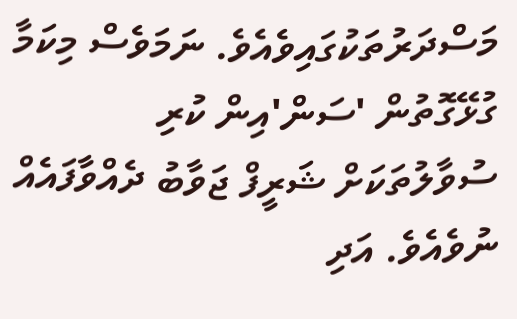މަސްދަރުތަކުގައިވެއެވެ. ނަމަވެސް މިކަމާ ގުޅޭގޮތުން 'ސަން'އިން ކުރި ސުވާލުތަކަށް ޝަރީފް ޖަވާބު ދެއްވާފައެއް ނުވެއެވެ. އަދި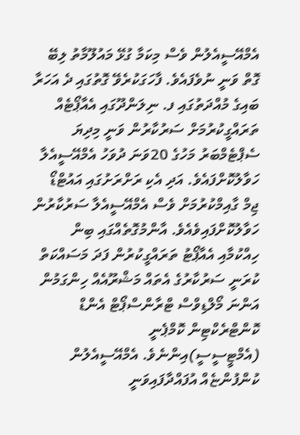އެމްއޭސީއެލުން ވެސް މިކަމާ ގުޅޭ މައުލޫމާތު ލިބޭ ގޮތް ވަނީ ނުވެފައެވެ. ފާހަގަކުރެވޭ ގޮތުގައި ދެ އަހަރާ ބައިގެ މުއްދަތުގައި ފ. ނިލަންދޫގައި އެއާޕޯޓެއް ތަރައްގީކުރުމަށް ސަރުކާރުން ވަނީ މިދިޔަ ސެޕްޓެމްބަރު މަހުގެ 20ވަނަ ދުވަހު އެމްއޭސީއެލާ ހަވާލުކޮށްފައެވެ. އަދި އެކި ރަށްރަށުގައި އައުޓްޑޯ ޖިމް ގާއިމްކުރުމަށް ވެސް އެމްއޭސީއެލާ ސަރުކާރުން ހަވާލުކޮށްފައިވެއެވެ. އާންމުގޮތެއްގައި ބިން ހިއްކުމާއި އެއާޕޯޓު ތަރައްގީކުރުން ފަދަ މަސައްކަތް ކުރަނީ ސަރުކާރުގެ އެތައް މަޝްރޫއެއް ހިންގަމުން އަންނަ މޯލްޑިވްސް ޓްރާންސްޕޯޓް އެންޑް ކޮންޓްރެކްޓިން ކޮމްޕެނީ (އެމްޓީސީސީ)އިންނެވެ. އެމްއޭސީއެލުން ކުންފުންޏެއް އުފައްދާފައިވަނީ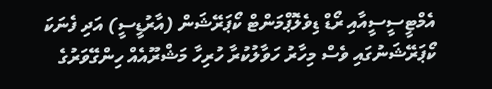އެމްޓީސީސީއާއި ރޯޑް ޑިވެލޮޕްމަންޓް ކޯޕަރޭޝަން (އާރުޑީސީ) އަދި ފެނަކަ ކޯޕަރޭޝަނުގައި ވެސް މިހާރު ހަވާލުކުރާ ހުރިހާ މަޝްރޫއެއް ހިންގޭވަރުގެ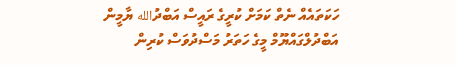ހަކަތައެއް ނެތް ކަމަށް ކުރީގެ ރައީސް އަބްދުالله ޔާމީން އަބްދުލްގައްޔޫމް މީގެ ހަތަރު މަސްދުވަސް ކުރިން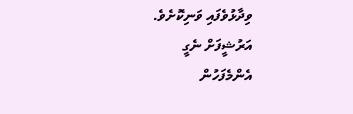ވިދާޅުވެފައި ވަނިކޮށެވެ.
އަރުޝީފަށް ނެގީ
އެންމެފަހުން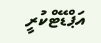އަޕްޑޭޓްކުރީ